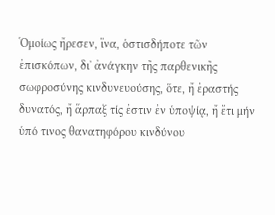Ὁμοίως ἤρεσεν, ἵνα, ὁστισδήποτε τῶν ἐπισκόπων, δι᾽ ἀνάγκην τῆς παρθενικῆς σωφροσύνης κινδυνευούσης, ὅτε, ἤ ἐραστής δυνατός, ἤ ἅρπαξ τίς ἐστιν ἐν ὑποψίᾳ, ἤ ἔτι μήν ὑπό τινος θανατηφόρου κινδύνου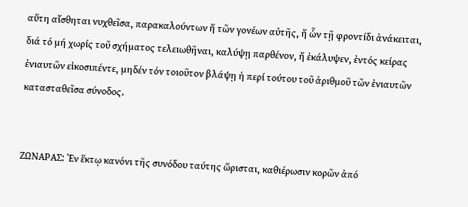αὕτη αἴσθηται νυχθεῖσα, παρακαλούντων ἤ τῶν γονέων αὐτῆς, ἤ ὧν τῇ φροντίδι ἀνάκειται, διά τό μή χωρίς τοῦ σχήματος τελειωθῆναι, καλύψῃ παρθένον, ἤ ἐκάλυψεν, ἐντός κείρας ἐνιαυτῶν εἰκοσιπέντε, μηδέν τόν τοιοῦτον βλάψῃ ἡ περί τούτου τοῦ ἀριθμοῦ τῶν ἐνιαυτῶν κατασταθεῖσα σύνοδος.


ΖΩΝΑΡΑΣ: Ἐν ἕκτῳ κανόνι τῆς συνόδου ταύτης ὥρισται, καθιέρωσιν κορῶν ἀπό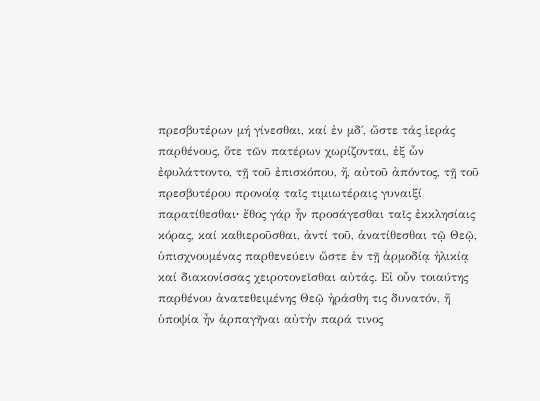πρεσβυτέρων μή γίνεσθαι, καί ἐν μδ΄, ὥστε τάς ἱεράς παρθένους, ὅτε τῶν πατέρων χωρίζονται, ἐξ ὧν ἐφυλάττοντο, τῇ τοῦ ἐπισκόπου, ἤ, αὐτοῦ ἀπόντος, τῇ τοῦ πρεσβυτέρου προνοίᾳ ταῖς τιμιωτέραις γυναιξί παρατίθεσθαι∙ ἔθος γάρ ἦν προσάγεσθαι ταῖς ἐκκλησίαις κόρας, καί καθιεροῦσθαι, ἀντί τοῦ, ἀνατίθεσθαι τῷ Θεῷ, ὑπισχνουμένας παρθενεύειν ὥστε ἐν τῇ ἁρμοδίᾳ ἡλικίᾳ καί διακονίσσας χειροτονεῖσθαι αὐτάς. Εἰ οὖν τοιαύτης παρθένου ἀνατεθειμένης Θεῷ ἠράσθη τις δυνατόν, ἤ ὑποψία ἦν ἁρπαγῆναι αὐτήν παρά τινος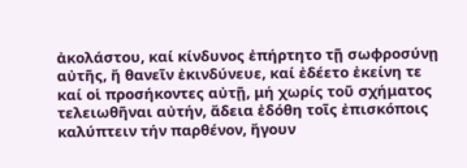ἀκολάστου, καί κίνδυνος ἐπήρτητο τῇ σωφροσύνῃ αὐτῆς, ἤ θανεῖν ἐκινδύνευε, καί ἐδέετο ἐκείνη τε καί οἱ προσήκοντες αὐτῇ, μή χωρίς τοῦ σχήματος τελειωθῆναι αὐτήν, ἄδεια ἐδόθη τοῖς ἐπισκόποις καλύπτειν τήν παρθένον, ἤγουν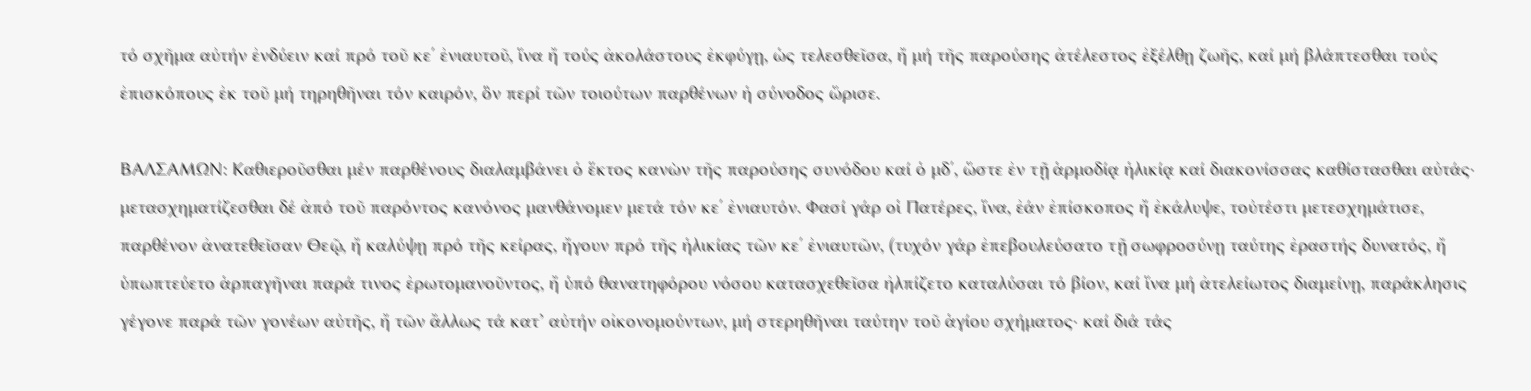τό σχῆμα αὐτήν ἐνδύειν καί πρό τοῦ κε΄ ἐνιαυτοῦ, ἵνα ἤ τούς ἀκολάστους ἐκφύγῃ, ὡς τελεσθεῖσα, ἤ μή τῆς παρούσης ἀτέλεστος ἐξέλθῃ ζωῆς, καί μή βλάπτεσθαι τούς ἐπισκόπους ἐκ τοῦ μή τηρηθῆναι τόν καιρόν, ὃν περί τῶν τοιούτων παρθένων ἡ σύνοδος ὥρισε.

ΒΑΛΣΑΜΩΝ: Καθιεροῦσθαι μέν παρθένους διαλαμβάνει ὁ ἕκτος κανὼν τῆς παρούσης συνόδου καί ὁ μδ΄, ὥστε ἐν τῇ ἁρμοδίᾳ ἡλικίᾳ καί διακονίσσας καθίστασθαι αὐτάς∙ μετασχηματίζεσθαι δέ ἀπό τοῦ παρόντος κανόνος μανθάνομεν μετά τόν κε΄ ἐνιαυτόν. Φασί γάρ οἱ Πατέρες, ἵνα, ἐάν ἐπίσκοπος ἤ ἐκάλυψε, τοὐτέστι μετεσχημάτισε, παρθένον ἀνατεθεῖσαν Θεῷ, ἤ καλύψῃ πρό τῆς κείρας, ἤγουν πρό τῆς ἡλικίας τῶν κε΄ ἐνιαυτῶν, (τυχόν γάρ ἐπεβουλεύσατο τῇ σωφροσύνῃ ταύτης ἐραστής δυνατός, ἤ ὑπωπτεύετο ἁρπαγῆναι παρά τινος ἐρωτομανοῦντος, ἤ ὑπό θανατηφόρου νόσου κατασχεθεῖσα ἠλπίζετο καταλύσαι τό βίον, καί ἵνα μή ἀτελείωτος διαμείνῃ, παράκλησις γέγονε παρά τῶν γονέων αὐτῆς, ἤ τῶν ἄλλως τά κατ’ αὐτήν οἰκονομούντων, μή στερηθῆναι ταύτην τοῦ ἁγίου σχήματος∙ καί διά τάς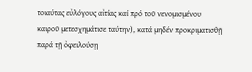τοιαύτας εὐλόγους αἰτίας καί πρό τοῦ νενομισμένου καιροῦ μετεσχημάτισε ταύτην), κατά μηδέν προκριματισθῇ παρά τῇ ὀφειλούσῃ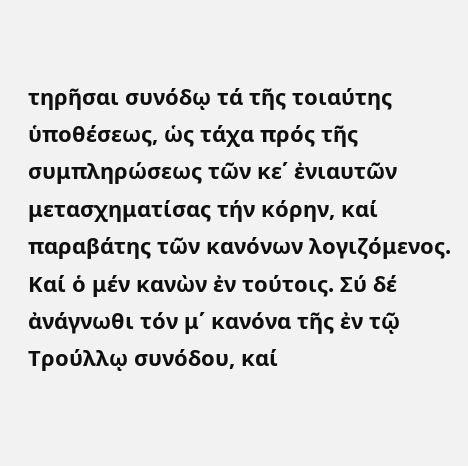τηρῆσαι συνόδῳ τά τῆς τοιαύτης ὑποθέσεως, ὡς τάχα πρός τῆς συμπληρώσεως τῶν κε΄ ἐνιαυτῶν μετασχηματίσας τήν κόρην, καί παραβάτης τῶν κανόνων λογιζόμενος. Καί ὁ μέν κανὼν ἐν τούτοις. Σύ δέ ἀνάγνωθι τόν μ΄ κανόνα τῆς ἐν τῷ Τρούλλῳ συνόδου, καί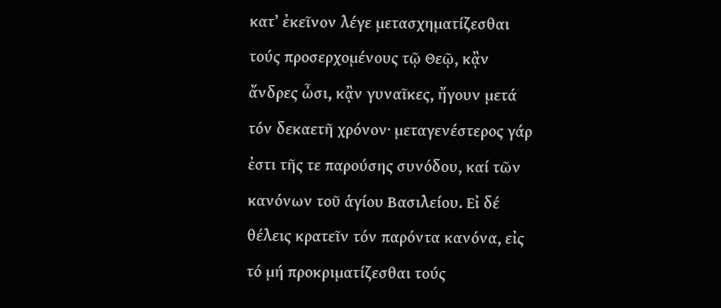κατ’ ἐκεῖνον λέγε μετασχηματίζεσθαι τούς προσερχομένους τῷ Θεῷ, κᾂν ἄνδρες ὦσι, κᾂν γυναῖκες, ἤγουν μετά τόν δεκαετῆ χρόνον∙ μεταγενέστερος γάρ ἐστι τῆς τε παρούσης συνόδου, καί τῶν κανόνων τοῦ ἁγίου Βασιλείου. Εἰ δέ θέλεις κρατεῖν τόν παρόντα κανόνα, εἰς τό μή προκριματίζεσθαι τούς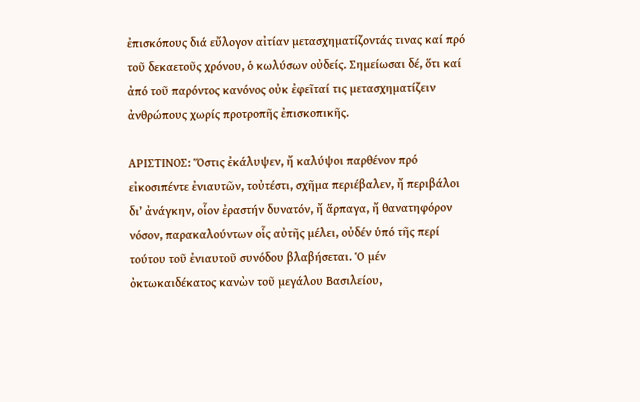ἐπισκόπους διά εὔλογον αἰτίαν μετασχηματίζοντάς τινας καί πρό τοῦ δεκαετοῦς χρόνου, ὁ κωλύσων οὐδείς. Σημείωσαι δέ, ὅτι καί ἀπό τοῦ παρόντος κανόνος οὐκ ἐφεῖταί τις μετασχηματίζειν ἀνθρώπους χωρίς προτροπῆς ἐπισκοπικῆς.

ΑΡΙΣΤΙΝΟΣ: Ὅστις ἐκάλυψεν, ἤ καλύψοι παρθένον πρό εἰκοσιπέντε ἐνιαυτῶν, τοὐτέστι, σχῆμα περιέβαλεν, ἤ περιβάλοι δι’ ἀνάγκην, οἷον ἐραστήν δυνατόν, ἤ ἅρπαγα, ἤ θανατηφόρον νόσον, παρακαλούντων οἷς αὐτῆς μέλει, οὐδέν ὑπό τῆς περί τούτου τοῦ ἐνιαυτοῦ συνόδου βλαβήσεται. Ὁ μέν ὀκτωκαιδέκατος κανὼν τοῦ μεγάλου Βασιλείου,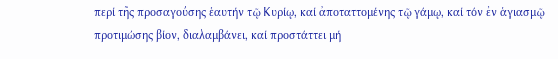περί τῆς προσαγούσης ἑαυτήν τῷ Κυρίῳ, καί ἀποταττομένης τῷ γάμῳ, καί τόν ἐν ἁγιασμῷ προτιμώσης βίον, διαλαμβάνει, καί προστάττει μή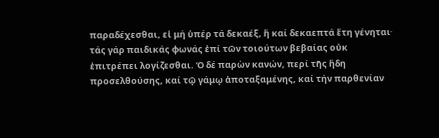παραδέχεσθαι, εἰ μή ὑπέρ τά δεκαέξ, ἤ καί δεκαεπτά ἔτη γένηται∙ τάς γάρ παιδικάς φωνάς ἐπί τῶν τοιούτων βεβαίας οὐκ ἐπιτρέπει λογίζεσθαι. Ὁ δέ παρὼν κανών, περί τῆς ἤδη προσελθούσης, καί τῷ γάμῳ ἀποταξαμένης, καί τήν παρθενίαν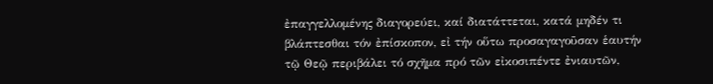ἐπαγγελλομένης διαγορεύει, καί διατάττεται, κατά μηδέν τι βλάπτεσθαι τόν ἐπίσκοπον, εἰ τήν οὕτω προσαγαγοῦσαν ἑαυτήν τῷ Θεῷ περιβάλει τό σχῆμα πρό τῶν εἰκοσιπέντε ἐνιαυτῶν,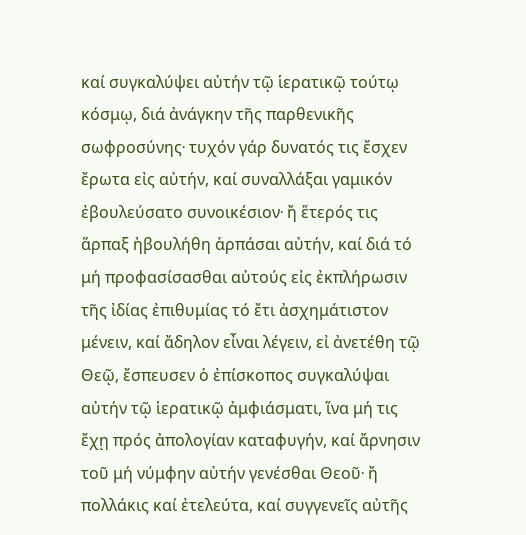καί συγκαλύψει αὐτήν τῷ ἱερατικῷ τούτῳ κόσμῳ, διά ἀνάγκην τῆς παρθενικῆς σωφροσύνης∙ τυχόν γάρ δυνατός τις ἔσχεν ἔρωτα εἰς αὐτήν, καί συναλλάξαι γαμικόν ἐβουλεύσατο συνοικέσιον∙ ἤ ἕτερός τις ἅρπαξ ἠβουλήθη ἁρπάσαι αὐτήν, καί διά τό μή προφασίσασθαι αὐτούς εἰς ἐκπλήρωσιν τῆς ἰδίας ἐπιθυμίας τό ἔτι ἀσχημάτιστον μένειν, καί ἄδηλον εἶναι λέγειν, εἰ ἀνετέθη τῷ Θεῷ, ἔσπευσεν ὁ ἐπίσκοπος συγκαλύψαι αὐτήν τῷ ἱερατικῷ ἀμφιάσματι, ἵνα μή τις ἔχῃ πρός ἀπολογίαν καταφυγήν, καί ἄρνησιν τοῦ μή νύμφην αὐτήν γενέσθαι Θεοῦ∙ ἤ πολλάκις καί ἐτελεύτα, καί συγγενεῖς αὐτῆς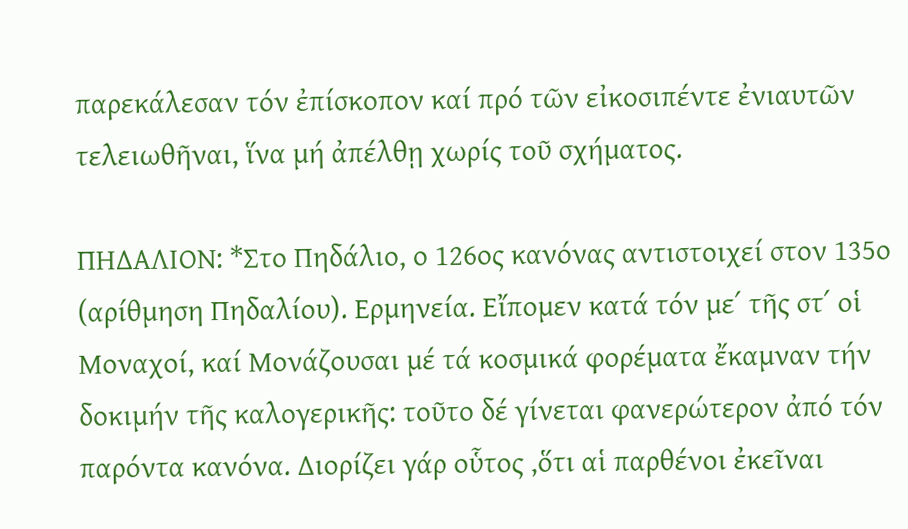παρεκάλεσαν τόν ἐπίσκοπον καί πρό τῶν εἰκοσιπέντε ἐνιαυτῶν τελειωθῆναι, ἵνα μή ἀπέλθῃ χωρίς τοῦ σχήματος.

ΠΗΔΑΛΙΟΝ: *Στο Πηδάλιο, ο 126ος κανόνας αντιστοιχεί στον 135ο (αρίθμηση Πηδαλίου). Ερμηνεία. Εἴπομεν κατά τόν με΄ τῆς στ΄ οἱ Μοναχοί, καί Μονάζουσαι μέ τά κοσμικά φορέματα ἔκαμναν τήν δοκιμήν τῆς καλογερικῆς: τοῦτο δέ γίνεται φανερώτερον ἀπό τόν παρόντα κανόνα. Διορίζει γάρ οὗτος ,ὅτι αἱ παρθένοι ἐκεῖναι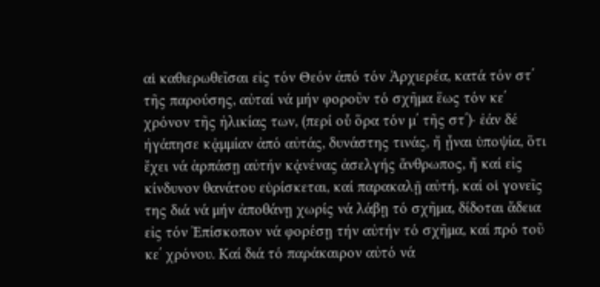αἱ καθιερωθεῖσαι εἰς τόν Θεόν ἀπό τόν Ἀρχιερέα, κατά τόν στ΄ τῆς παρούσης, αὐταί νά μήν φοροῦν τό σχῆμα ἕως τόν κε΄ χρόνον τῆς ἡλικίας των, (περί οὗ ὅρα τόν μ΄ τῆς στ΄)∙ ἐάν δέ ἠγάπησε κᾀμμίαν ἀπό αὐτάς, δυνάστης τινάς, ἤ ᾖναι ὑποψία, ὅτι ἔχει νά ἁρπάσῃ αὐτήν κᾀνένας ἀσελγής ἄνθρωπος, ἤ καί εἰς κίνδυνον θανάτου εὑρίσκεται, καί παρακαλῇ αὐτή, καί οἱ γονεῖς της διά νά μήν ἀποθάνῃ χωρίς νά λάβῃ τό σχῆμα, δίδοται ἄδεια εἰς τόν Ἐπίσκοπον νά φορέσῃ τήν αὐτήν τό σχῆμα, καί πρό τοῦ κε΄ χρόνου. Καί διά τό παράκαιρον αὐτό νά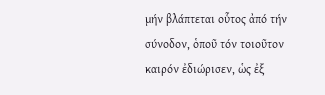μήν βλάπτεται οὗτος ἀπό τήν σύνοδον, ὁποῦ τόν τοιοῦτον καιρόν ἐδιώρισεν, ὡς ἐξ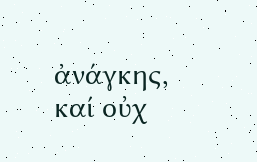ἀνάγκης, καί οὐχ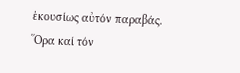ἑκουσίως αὐτόν παραβάς. Ὅρα καί τόν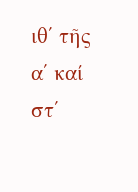ιθ΄ τῆς α΄ καί στ΄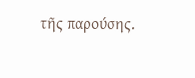τῆς παρούσης.